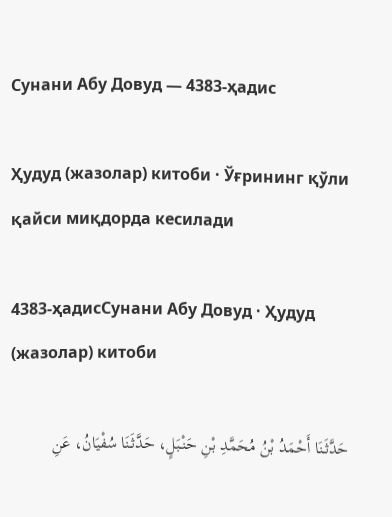Сунани Абу Довуд — 4383-ҳадис

Ҳудуд (жазолар) китоби · Ўғрининг қўли қайси миқдорда кесилади

4383-ҳадисСунани Абу Довуд · Ҳудуд (жазолар) китоби

حَدَّثَنَا أَحْمَدُ بْنُ مُحَمَّدِ بْنِ حَنْبَلٍ، حَدَّثَنَا سُفْيَانُ، عَنِ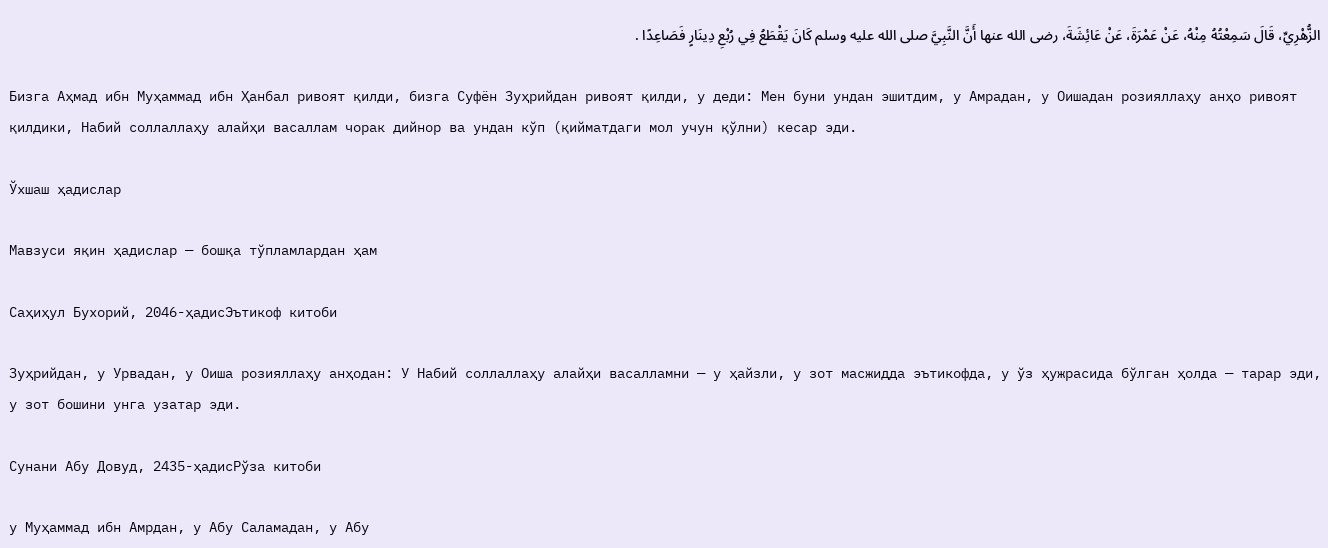الزُّهْرِيِّ، قَالَ سَمِعْتُهُ مِنْهُ، عَنْ عَمْرَةَ، عَنْ عَائِشَةَ، رضى الله عنها أَنَّ النَّبِيَّ صلى الله عليه وسلم كَانَ يَقْطَعُ فِي رُبْعِ دِينَارٍ فَصَاعِدًا .

Бизга Аҳмад ибн Муҳаммад ибн Ҳанбал ривоят қилди, бизга Суфён Зуҳрийдан ривоят қилди, у деди: Мен буни ундан эшитдим, у Амрадан, у Оишадан розияллаҳу анҳо ривоят қилдики, Набий соллаллаҳу алайҳи васаллам чорак дийнор ва ундан кўп (қийматдаги мол учун қўлни) кесар эди.

Ўхшаш ҳадислар

Мавзуси яқин ҳадислар — бошқа тўпламлардан ҳам

Саҳиҳул Бухорий, 2046-ҳадисЭътикоф китоби

Зуҳрийдан, у Урвадан, у Оиша розияллаҳу анҳодан: У Набий соллаллаҳу алайҳи васалламни — у ҳайзли, у зот масжидда эътикофда, у ўз ҳужрасида бўлган ҳолда — тарар эди, у зот бошини унга узатар эди.

Сунани Абу Довуд, 2435-ҳадисРўза китоби

у Муҳаммад ибн Амрдан, у Абу Саламадан, у Абу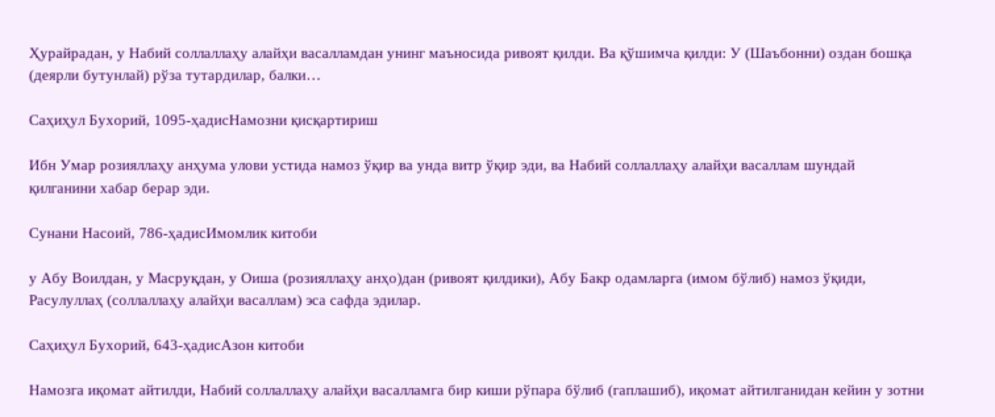Ҳурайрадан, у Набий соллаллаҳу алайҳи васалламдан унинг маъносида ривоят қилди. Ва қўшимча қилди: У (Шаъбонни) оздан бошқа (деярли бутунлай) рўза тутардилар, балки…

Саҳиҳул Бухорий, 1095-ҳадисНамозни қисқартириш

Ибн Умар розияллаҳу анҳума улови устида намоз ўқир ва унда витр ўқир эди, ва Набий соллаллаҳу алайҳи васаллам шундай қилганини хабар берар эди.

Сунани Насоий, 786-ҳадисИмомлик китоби

у Абу Воилдан, у Масруқдан, у Оиша (розияллаҳу анҳо)дан (ривоят қилдики), Абу Бакр одамларга (имом бўлиб) намоз ўқиди, Расулуллаҳ (соллаллаҳу алайҳи васаллам) эса сафда эдилар.

Саҳиҳул Бухорий, 643-ҳадисАзон китоби

Намозга иқомат айтилди, Набий соллаллаҳу алайҳи васалламга бир киши рўпара бўлиб (гаплашиб), иқомат айтилганидан кейин у зотни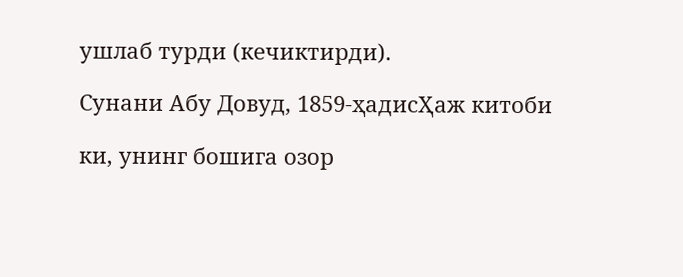ушлаб турди (кечиктирди).

Сунани Абу Довуд, 1859-ҳадисҲаж китоби

ки, унинг бошига озор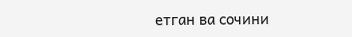етган ва сочини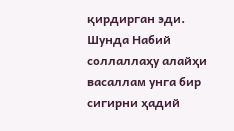қирдирган эди. Шунда Набий соллаллаҳу алайҳи васаллам унга бир сигирни ҳадий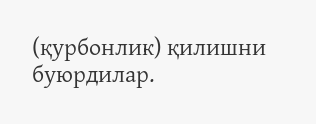(қурбонлик) қилишни буюрдилар.